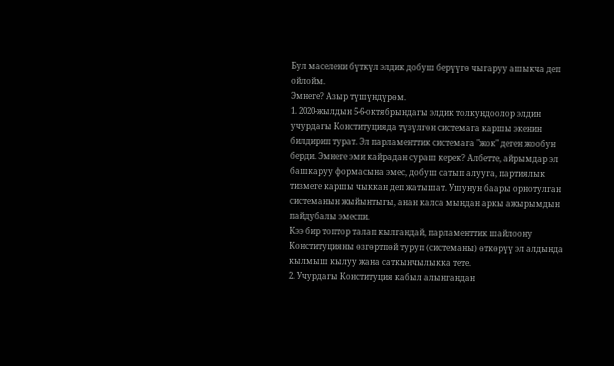Бул маселени бүткүл элдик добуш берүүгө чыгаруу ашыкча деп ойлойм.
Эмнеге? Азыр түшүндүрөм.
1. 2020-жылдын 5-6-октябрындагы элдик толкундоолор элдин учурдагы Конституцияда түзүлгөн системага каршы экенин билдирип турат. Эл парламенттик системага "жок" деген жообун берди. Эмнеге эми кайрадан сураш керек? Албетте, айрымдар эл башкаруу формасына эмес, добуш сатып алууга, партиялык тизмеге каршы чыккан деп жатышат. Ушунун баары орнотулган системанын жыйынтыгы, анан калса мындан аркы ажырымдын пайдубалы эмеспи.
Кээ бир топтор талап кылгандай, парламенттик шайлоону Конституцияны өзгөртпөй туруп (системаны) өткөрүү эл алдында кылмыш кылуу жана саткынчылыкка тете.
2. Учурдагы Конституция кабыл алынгандан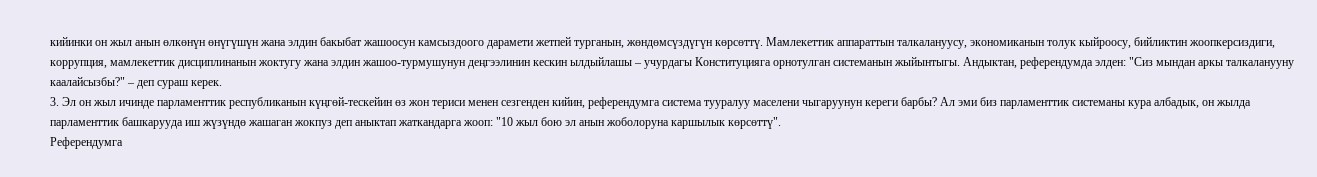кийинки он жыл анын өлкөнүн өнүгүшүн жана элдин бакыбат жашоосун камсыздоого дарамети жетпей турганын, жөндөмсүздүгүн көрсөттү. Мамлекеттик аппараттын талкалануусу, экономиканын толук кыйроосу, бийликтин жоопкерсиздиги, коррупция, мамлекеттик дисциплинанын жоктугу жана элдин жашоо-турмушунун деңгээлинин кескин ылдыйлашы – учурдагы Конституцияга орнотулган системанын жыйынтыгы. Андыктан, референдумда элден: "Сиз мындан аркы талкаланууну каалайсызбы?" – деп сураш керек.
3. Эл он жыл ичинде парламенттик республиканын күңгөй-тескейин өз жон териси менен сезгенден кийин, референдумга система тууралуу маселени чыгаруунун кереги барбы? Ал эми биз парламенттик системаны кура албадык, он жылда парламенттик башкарууда иш жүзүндө жашаган жокпуз деп аныктап жаткандарга жооп: "10 жыл бою эл анын жоболоруна каршылык көрсөттү".
Референдумга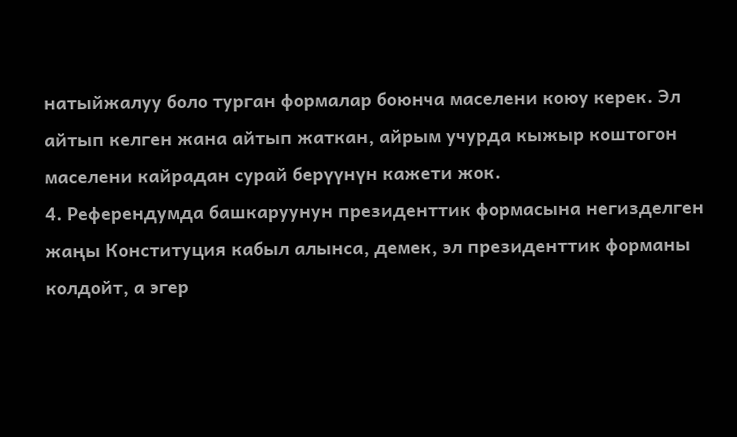натыйжалуу боло турган формалар боюнча маселени коюу керек. Эл айтып келген жана айтып жаткан, айрым учурда кыжыр коштогон маселени кайрадан сурай берүүнүн кажети жок.
4. Референдумда башкаруунун президенттик формасына негизделген жаңы Конституция кабыл алынса, демек, эл президенттик форманы колдойт, а эгер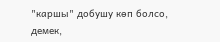"каршы" добушу көп болсо, демек,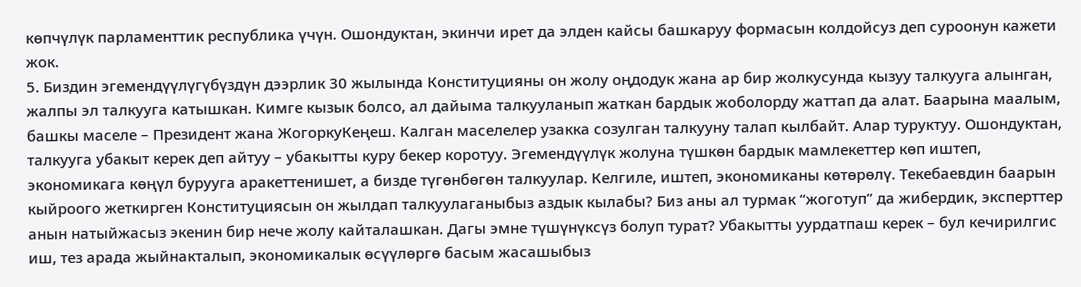көпчүлүк парламенттик республика үчүн. Ошондуктан, экинчи ирет да элден кайсы башкаруу формасын колдойсуз деп суроонун кажети жок.
5. Биздин эгемендүүлүгүбүздүн дээрлик 30 жылында Конституцияны он жолу оңдодук жана ар бир жолкусунда кызуу талкууга алынган, жалпы эл талкууга катышкан. Кимге кызык болсо, ал дайыма талкууланып жаткан бардык жоболорду жаттап да алат. Баарына маалым, башкы маселе – Президент жана ЖогоркуКеңеш. Калган маселелер узакка созулган талкууну талап кылбайт. Алар туруктуу. Ошондуктан, талкууга убакыт керек деп айтуу – убакытты куру бекер коротуу. Эгемендүүлүк жолуна түшкөн бардык мамлекеттер көп иштеп, экономикага көңүл бурууга аракеттенишет, а бизде түгөнбөгөн талкуулар. Келгиле, иштеп, экономиканы көтөрөлү. Текебаевдин баарын кыйроого жеткирген Конституциясын он жылдап талкуулаганыбыз аздык кылабы? Биз аны ал турмак “жоготуп” да жибердик, эксперттер анын натыйжасыз экенин бир нече жолу кайталашкан. Дагы эмне түшүнүксүз болуп турат? Убакытты уурдатпаш керек – бул кечирилгис иш, тез арада жыйнакталып, экономикалык өсүүлөргө басым жасашыбыз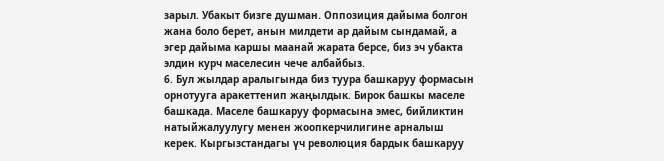зарыл. Убакыт бизге душман. Оппозиция дайыма болгон жана боло берет, анын милдети ар дайым сындамай, а эгер дайыма каршы маанай жарата берсе, биз эч убакта элдин курч маселесин чече албайбыз.
6. Бул жылдар аралыгында биз туура башкаруу формасын орнотууга аракеттенип жаңылдык. Бирок башкы маселе башкада. Маселе башкаруу формасына эмес, бийликтин натыйжалуулугу менен жоопкерчилигине арналыш керек. Кыргызстандагы үч революция бардык башкаруу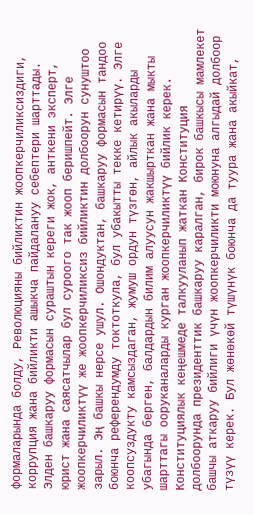формаларында болду, Революцияны бийликтин жоопкерчиликсиздиги, коррупция жана бийликти ашыкча пайдалануу себептери шарттады.
Элден башкаруу формасын сураштын кереги жок, анткени эксперт, юрист жана саясатчылар бул суроого так жооп беришпейт. Элге жоопкерчиликтүү же жоопкерчиликсиз бийликтин долбоорун сунуштоо зарыл. Эң башкы нерсе ушул. Ошондуктан, башкаруу формасын тандоо боюнча референдумду токтоткула, бул убакытты текке кетирүү. Элге коопсуздукту камсыздаган, жумуш ордун түзгөн, айлык акыларды убагында берген, балдардын билим алуусун жакшырткан жана мыкты шарттагы ооруканаларды курган жоопкерчиликтүү бийлик керек. Конституциялык кеңешмеде талкууланып жаткан Конституция долбоорунда президенттик башкаруу каралган, бирок башкысы мамлекет башчы аткаруу бийлиги үчүн жоопкерчиликти моюнуна алгыдай долбоор түзүү керек. Бул жөнөкөй түшүнүк боюнча да туура жана акыйкат,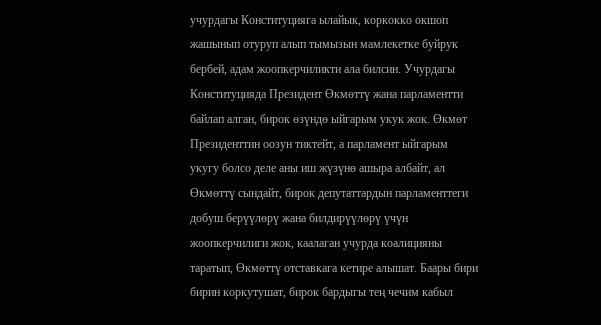учурдагы Конституцияга ылайык, коркокко окшоп жашынып отуруп алып тымызын мамлекетке буйрук бербей, адам жоопкерчиликти ала билсин. Учурдагы Конституцияда Президент Өкмөттү жана парламентти байлап алган, бирок өзүндө ыйгарым укук жок. Өкмөт Президенттин оозун тиктейт, а парламент ыйгарым укугу болсо деле аны иш жүзүнө ашыра албайт, ал Өкмөттү сындайт, бирок депутаттардын парламенттеги добуш берүүлөрү жана билдирүүлөрү үчүн жоопкерчилиги жок, каалаган учурда коалицияны таратып, Өкмөттү отставкага кетире алышат. Баары бири бирин коркутушат, бирок бардыгы тең чечим кабыл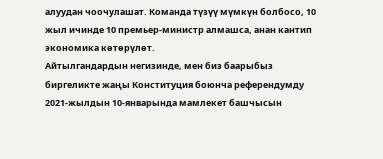алуудан чоочулашат. Команда түзүү мүмкүн болбосо, 10 жыл ичинде 10 премьер-министр алмашса, анан кантип экономика көтөрүлөт.
Айтылгандардын негизинде, мен биз баарыбыз биргеликте жаңы Конституция боюнча референдумду 2021-жылдын 10-январында мамлекет башчысын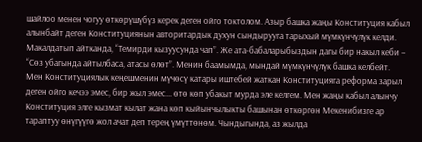шайлоо менен чогуу өткөрүшүбүз керек деген ойго токтолом. Азыр башка жаңы Конституция кабыл алынбайт деген Конституциянын авторитардык духун сындырууга тарыхый мүмкүнчүлүк келди. Макалдатып айтканда, “Темирди кызуусунда чап”. Же ата-бабаларыбыздын дагы бир накыл кеби – “Сөз убагында айтылбаса, атасы өлөт”. Менин баамымда, мындай мүмкүнчүлүк башка келбейт.
Мен Конституциялык кеңешменин мүчөсү катары иштебей жаткан Конституцияга реформа зарыл деген ойго кечээ эмес, бир жыл эмес... өтө көп убакыт мурда эле келгем. Мен жаңы кабыл алынчу Конституция элге кызмат кылат жана көп кыйынчылыкты башынан өткөргөн Мекенибизге ар тараптуу өнүгүүгө жол ачат деп терең үмүттөнөм. Чындыгында, аз жылда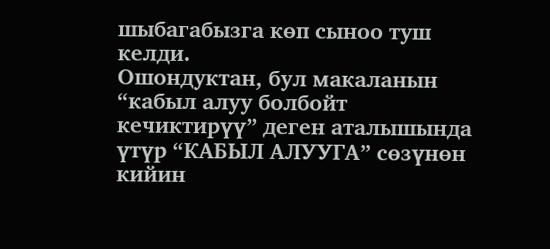шыбагабызга көп сыноо туш келди.
Ошондуктан, бул макаланын “кабыл алуу болбойт кечиктирүү” деген аталышында үтүр “КАБЫЛ АЛУУГА” сөзүнөн кийин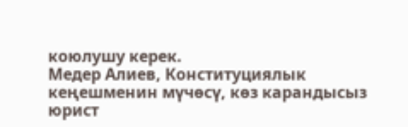коюлушу керек.
Медер Алиев, Конституциялык кеңешменин мүчөсү, көз карандысыз юрист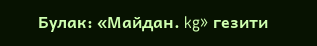Булак: «Майдан. kg» гезити